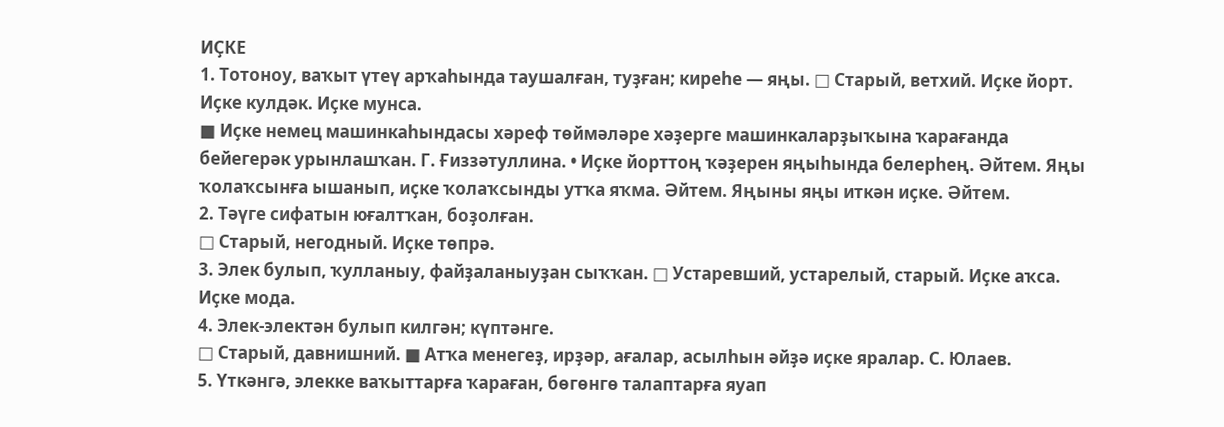ИҪКЕ
1. Тотоноу, ваҡыт үтеү арҡаһында таушалған, туҙған; киреһе — яңы. □ Старый, ветхий. Иҫке йорт. Иҫке кулдәк. Иҫке мунса.
■ Иҫке немец машинкаһындасы хәреф төймәләре хәҙерге машинкаларҙыҡына ҡарағанда бейегерәк урынлашҡан. Г. Ғиззәтуллина. • Иҫке йорттоң ҡәҙерен яңыһында белерһең. Әйтем. Яңы ҡолаҡсынға ышанып, иҫке ҡолаҡсынды утҡа яҡма. Әйтем. Яңыны яңы иткән иҫке. Әйтем.
2. Тәүге сифатын юғалтҡан, боҙолған.
□ Старый, негодный. Иҫке төпрә.
3. Элек булып, ҡулланыу, файҙаланыуҙан сыҡҡан. □ Устаревший, устарелый, старый. Иҫке аҡса. Иҫке мода.
4. Элек-электән булып килгән; күптәнге.
□ Старый, давнишний. ■ Атҡа менегеҙ, ирҙәр, ағалар, асылһын әйҙә иҫке яралар. С. Юлаев.
5. Үткәнгә, элекке ваҡыттарға ҡараған, бөгөнгө талаптарға яуап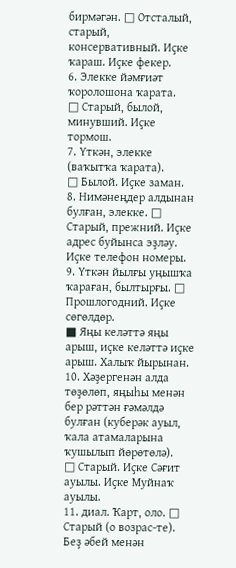бирмәгән. □ Отсталый, старый, консервативный. Иҫке ҡараш. Иҫке фекер.
6. Элекке йәмғиәт ҡоролошона ҡарата.
□ Старый, былой, минувший. Иҫке тормош.
7. Үткән, элекке (ваҡытҡа ҡарата).
□ Былой. Иҫке заман.
8. Нимәнеңдер алдынан булған, элекке. □ Старый, прежний. Иҫке адрес буйынса эҙләу. Иҫке телефон номеры.
9. Үткән йылғы уңышҡа ҡараған, былтырғы. □ Прошлогодний. Иҫке сөгөлдөр.
■ Яңы келәттә яңы арыш, иҫке келәттә иҫке арыш. Халыҡ йырынан.
10. Хәҙергенән алда төҙөлөп, яңыһы менән бер рәттән ғәмәлдә булған (куберәк ауыл, ҡала атамаларына ҡушылып йөрөтөлә).
□ Старый. Иҫке Сәғит ауылы. Иҫке Муйнаҡ ауылы.
11. диал. Ҡарт, оло. □ Старый (о возрас-те). Беҙ әбей менән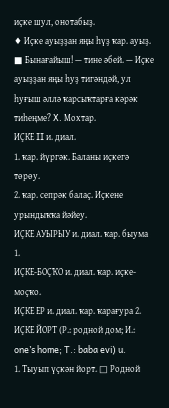иҫке шул, онотабыҙ.
♦ Иҫке ауыҙҙан яңы һүҙ ҡар. ауыҙ.
■ Бынағайыш! — тине әбей. — Иҫке ауыҙҙан яңы һуҙ тигәндәй, ул һуғыш әллә ҡарсыҡтарға кәрәк тиһеңме? X. Мохтар.
ИҪКЕ II и. диал.
1. ҡар. йүргәк. Баланы иҫкегә төрөу.
2. ҡар. сепрәк балаҫ. Иҫкене урындыҡҡа йәйеу.
ИҪКЕ АУЫРЫУ и. диал. ҡар. быума 1.
ИҪКЕ-БОҪҠО и. диал. ҡар. иҫке-моҫҡо.
ИҪКЕ ЕР и. диал. ҡар. ҡарағура 2.
ИҪКЕ ЙОРТ (Р.: родной дом; И.: one’s home; T.: baba evi) u.
1. Тыуып үҫкән йорт. □ Родной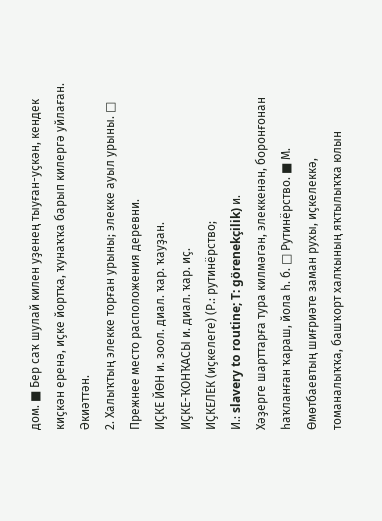дом. ■ Бер саҡ шулай килен уҙенең тыуған-уҫкән, кендек киҫкән еренә, иҫке йортҡа, ҡунаҡҡа барып килергә уйлаған. Әкиәттән.
2. Халыҡтың элекке торған урыны; элекке ауыл урыны. □ Прежнее место расположения деревни.
ИҪКЕ ЙӨН и. зоол. диал. ҡар. ҡауҙан.
ИҪКЕ-ҠОНҠАСЫ и. диал. ҡар. иҫ.
ИҪКЕЛЕК (иҫкелеге) (Р.: рутинёрство;
И.: slavery to routine; T: görenekçilik) и.
Хәҙерге шарттарға тура килмәгән, элеккенән, боронғонан һаҡланған ҡараш, йола һ. б. □ Рутинёрство. ■ М. Өмөтбаевтың шиғриәте заман рухы, иҫкелеккә, томаналыҡҡа, башҡорт халҡының яҡтылыҡҡа юлын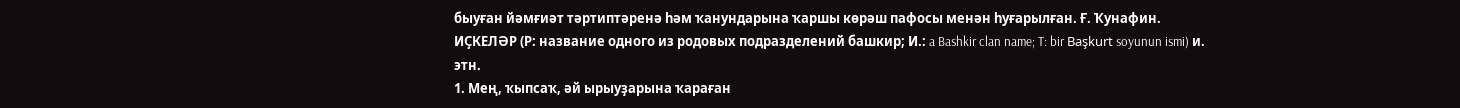быуған йәмғиәт тәртиптәренә һәм ҡанундарына ҡаршы көрәш пафосы менән һуғарылған. Ғ. Ҡунафин.
ИҪКЕЛӘР (Р: название одного из родовых подразделений башкир; И.: a Bashkir clan name; T: bir Başkurt soyunun ismi) и. этн.
1. Мең, ҡыпсаҡ, әй ырыуҙарына ҡараған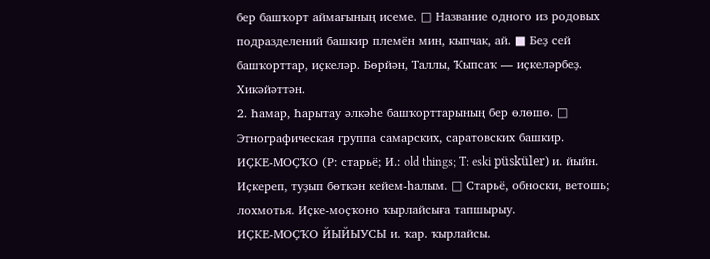бер башҡорт аймағының исеме. □ Название одного из родовых подразделений башкир племён мин, кыпчак, ай. ■ Беҙ сей башҡорттар, иҫкеләр. Бөрйән, Таллы, Ҡыпсаҡ — иҫкеләрбеҙ. Хикәйәттән.
2. Һамар, Һарытау әлкәһе башҡорттарының бер өлөшө. □ Этнографическая группа самарских, саратовских башкир.
ИҪКЕ-МОҪҠО (Р: старьё; И.: old things; T: eski püsküler) и. йыйн.
Иҫкереп, туҙып бөткән кейем-һалым. □ Старьё, обноски, ветошь; лохмотья. Иҫке-моҫҡоно ҡырлайсыға тапшырыу.
ИҪКЕ-МОҪҠО ЙЫЙЫУСЫ и. ҡар. ҡырлайсы.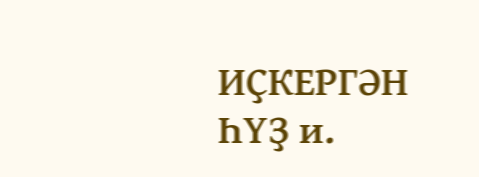ИҪКЕРГӘН ҺҮҘ и.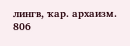лингв, ҡар. архаизм.
806